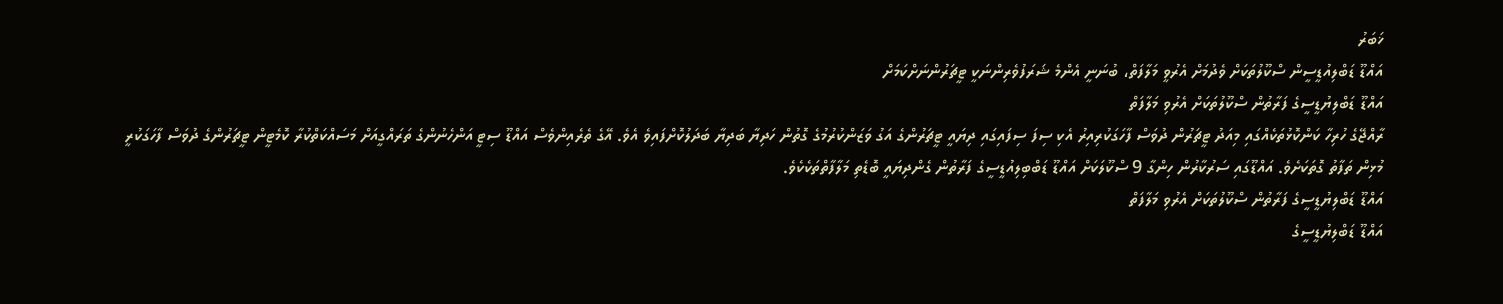ޚަބަރު
އައްޑޫ ޑަބްލިއުޑީސީން ސްކޫލުތަކަށް ވެދުމަށް އެރުވީ މަލާފަތް، ބުނަނީ އެންމެ ޝަރަފުވެރިންނަކީ ޓީޗަރުންނަށްކަމަށް
އައްޑޫ ޑަބްލިޔުޑީސީގެ ފަރާތުން ސްކޫލުތަކަށް އެރުވި މަލާފަތް
ރާއްޖޭގެ ހުރިހާ ކަންކޮޅުތަކެއްގައި މިއަދު ޓީޗަރުން ދުވަސް ފާހަގަކުރިއިރު އެކި ސިފަ ސިފައިގައި ދިޔައީ ޓީޗަރުންގެ އަގު ވަޒަންކުރުމުގެ ގޮތުން ހަދިޔާ ބަދިޔާ ބަދަލުކޮށްފައިވެ އެވެ. އޭގެ ތެރެއިންވެސް އައްޑޫ ސިޓީ އަންހެނުންގެ ތަރައްގީއަށް މަސައްކަތްކުރާ ކޮމެޓީން ޓީޗަރުންގެ ދުވަސް ފާހަގަކުރީ މުޅިން ތަފާތު ގޮތަކަށެވެ. އައްޑޫގައި ސަރުކާރުން ހިންގާ 9 ސްކޫލަކަށް އައްޑޫ ޑަބްބިލިއުޑީސީގެ ފަރާތުން ގެންދިޔައީ ބޮޑެތި މަލާފާތްތަކެކެވެ.
އައްޑޫ ޑަބްލިޔުޑީސީގެ ފަރާތުން ސްކޫލުތަކަށް އެރުވި މަލާފަތް
އައްޑޫ ޑަބްލިޔުޑީސީގެ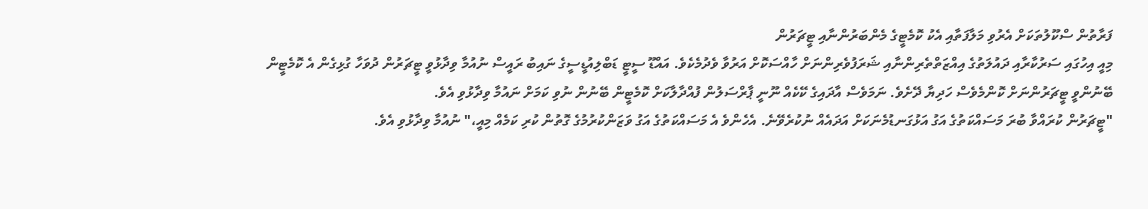ފަރާތުން ސްކޫލުތަކަށް އެރުވި މަލާފަތާއި އެކު ކޮމެޓީގެ މެންބަރުންނާއި ޓީޗަރުން
މިއީ އިހުގައި ސަރުކާރާއި ދައުލަތުގެ އިއްޒަތްތެރިންނާއި ޝަރަފުވެރިންނަށް ހާއްސަކޮށް އަރުވާ ވެދުމެކެވެ. އައްޑޫ ސީޓީ ޑަބްލިއުޑީސީގެ ނައިބު ރައީސް ނުއުމާ ވިދާޅުވީ ޓީޗަރުން ދުވަހާ ގުޅިގެން އެ ކޮމެޓީން ބޭނުންވީ ޓީޗަރުންނަށް ކޮންމެވެސް ހަދިޔާ ދޭށެވެ. ނަމަވެސް އާދައިގެ ކޭކެއް ނޫނީ ޕާރްސަލުން ފުއްދާލާކަށް ކޮމެޓީން ބޭނުން ނުވި ކަމަށް ނައުމާ ވިދާޅުވި އެވެ.
"ޓީޗަރުން ކުރައްވާ ބުރަ މަސައްކަތުގެ އަގު އަޅުގަނޑުމެނަކަށް އަދައެއް ނުކުރެވޭނެ. އެހެންވެ އެ މަސައްކަތުގެ އަގު ވަޒަންކުރުމުގެ ގޮތުން ކުރި ކަމެއް މިއީ،" ނުއުމާ ވިދާޅުވި އެވެ.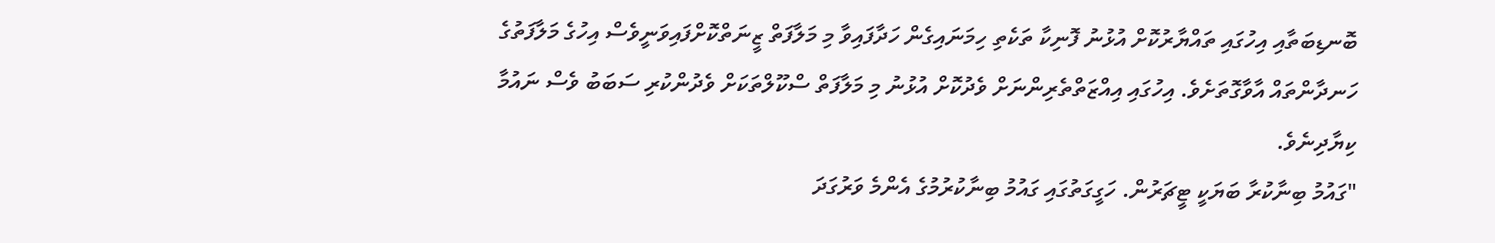ބޮނޑިބަތާއި އިހުގައި ތައްޔާރުކޮށް އުޅުނު ފޮނިކާ ތަކެތި ހިމަނައިގެން ހަދާފައިވާ މި މަލާފަތް ޒީނަތްކޮށްފައިވަނީވެސް އިހުގެ މަލާފަތުގެ ހަނދާންތައް އާވާގޮތަށެވެ. އިހުގައި އިއްޒަތްތެރިންނަށް ވެދުކޮށް އުޅުނު މި މަލާފަތް ސްކޫލްތަކަށް ވެދުންކުރި ސަބަބު ވެސް ނައުމާ ކިޔާދިނެވެ.
"ގައުމު ބިނާކުރާ ބަޔަކީ ޓީޗަރުން. ހަގީގަތުގައި ގައުމު ބިނާކުރުމުގެ އެންމެ ވަރުގަދަ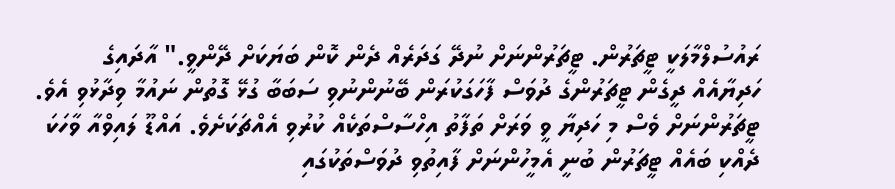ރައުސުލްމާލަކީ ޓީޗަރުން. ޓީޗަރުންނަށް ނުދޭ ގަދަރެއް ދެން ކޮން ބަޔަކަށް ދޭންވީ." އާދައިގެ ހަދިޔާއެއް ދީގެން ޓީޗަރުންގެ ދުވަސް ފާހަގަކުރަން ބޭނުންނުވި ސަބަބާ ގުޅޭ ގޮތުން ނައުމާ ވިދާޅުވި އެވެ.
ޓީޗަރުންނަށް ވެސް މި ހަދިޔާ ވީ ވަރަށް ތަފާތު އިހްސާސްތަކެއް ކުރުވި އެއްޗަކަށެވެ. އައްޑޫ ލައިވްއާ ވާހަކަ ދެއްކި ބައެއް ޓީޗަރުން ބުނީ އެމީހުންނަށް ފާއިތުވި ދުވަސްތަކުގައި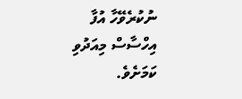ނުކުރެވޭހާ އުފާ އިހްސާސް މިއަދުވި ކަމަށެވެ.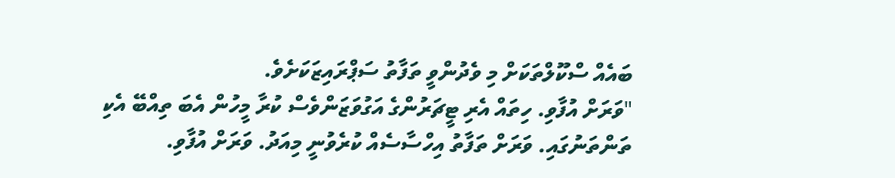ބައެއް ސްކޫލްތަކަށް މި ވެދުންވީ ތަފާތު ސަޕްރައިޒަކަށެވެ.
"ވަރަށް އުފާވި. ހިތައް އެރި ޓީޗަރުންގެ އަގުވަޒަންވެސް ކުރާ މީހުން އެބަ ތިއްބޭ އެކި ތަންތަނުގައި. ވަރަށް ތަފާތު އިހްސާސެއް ކުރެވުނީ މިއަދު. ވަރަށް އުފާވި.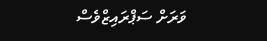ވަރަށް ސަޕްރައިޒްވެސް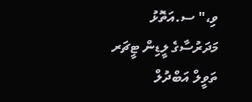ވި،" ސ.އަތޮޅު މަދަރުސާގެ ލީޑިން ޓީޗަރ ތަވީލް އަބްދުލް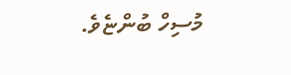މުސިހް ބުންޏެވެ.